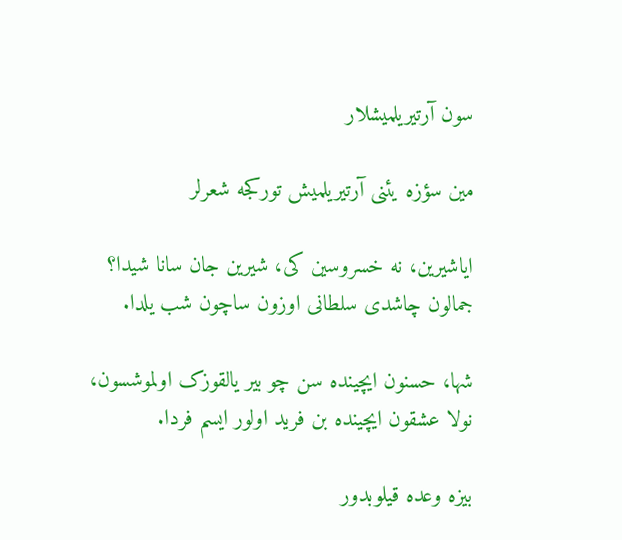سون آرتیریلمیشلار

مین سؤزه یئنی آرتیریلمیش تورکجه شعرلر

ایاشیرین، نه خسروسین کی، شیرین جان سانا شیدا؟
جمالون چاشدی سلطانی اوزون ساچون شب یلدا.

شها، حسنون ایچینده سن چو بیر یالقوزک اولموشسون،
نولا عشقون ایچینده بن فرید اولور ایسم فردا.

بیزه وعده قیلوبدور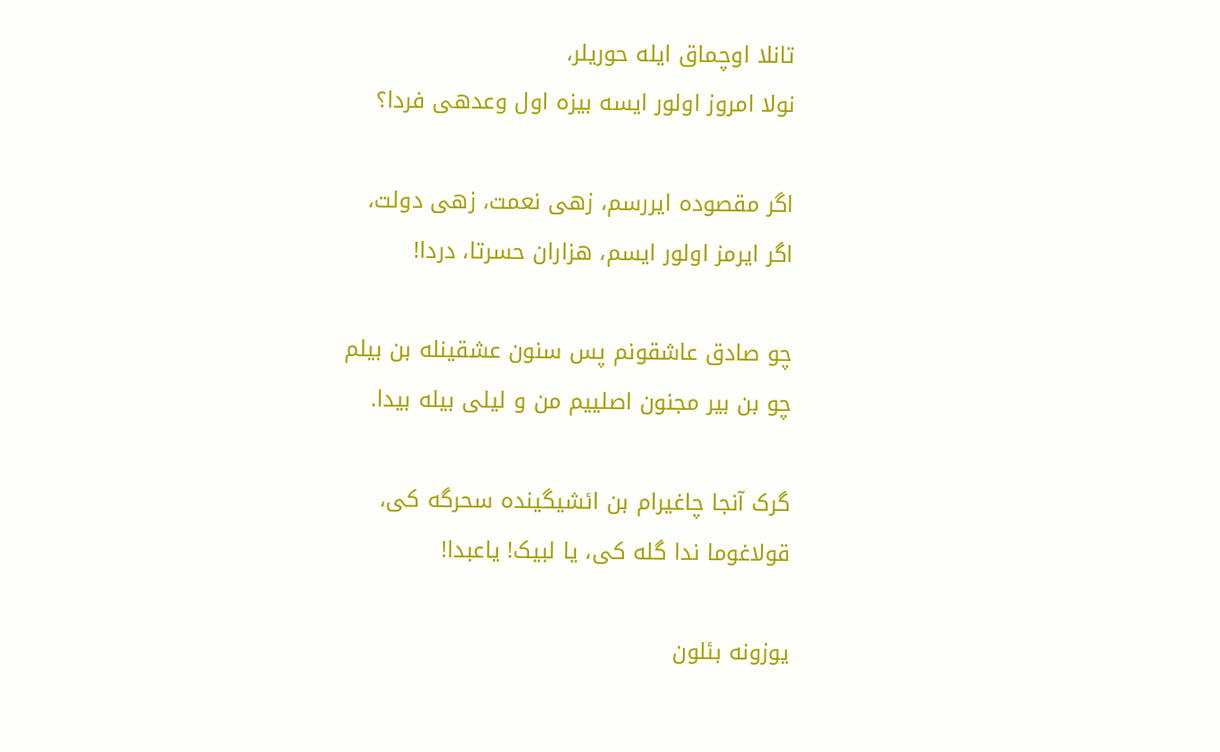تانلا اوچماق ایله حوریلر،
نولا امروز اولور ایسه بیزه اول وعدهی فردا؟

اگر مقصوده ایررسم، زهی نعمت، زهی دولت،
اگر ایرمز اولور ایسم، هزاران حسرتا، دردا!

چو صادق عاشقونم پس سنون عشقینله بن بیلم
چو بن بیر مجنون اصلییم من و لیلی بیله بیدا.

گرک آنجا چاغیرام بن ائشیگینده سحرگه کی،
قولاغوما ندا گله کی، یا لبیک! یاعبدا!

یوزونه بئلون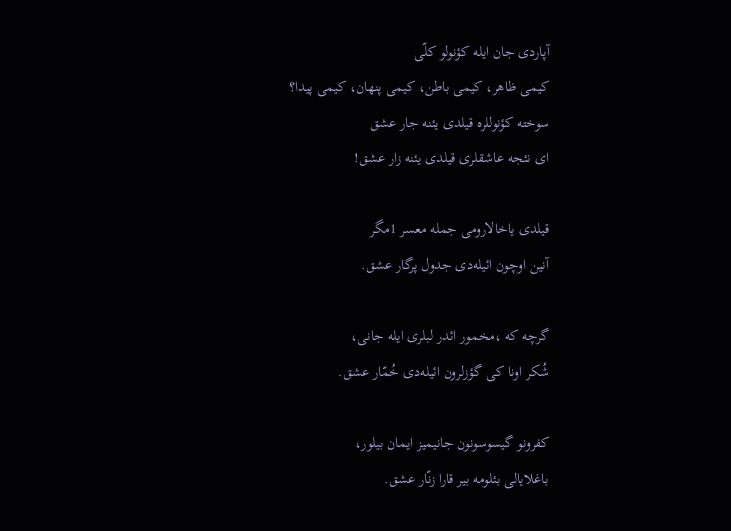آپاردی جان ایله کؤنولو کلّی
کیمی ظاهر، کیمی باطن، کیمی پنهان، کیمی پیدا؟
سوخته کؤنوللره قیلدی یئنه جار عشق
ای نئجه عاشقلری قیلدی یئنه زار عشق!

قیلدی یاخالارومی جمله معسر 1مگر
آنین اوچون ائیله‌دی جدول پرگار عشق.

گرچه که ،مخمور ائدر لبلری ایله جانی،
شُکر اونا کی گؤزلرون ائیله‌دی خُمّار عشق.

کفرونو گیسوسونون جانیمیز ایمان بیلور،
باغلایالی بئلومه بیر قارا زنّار عشق.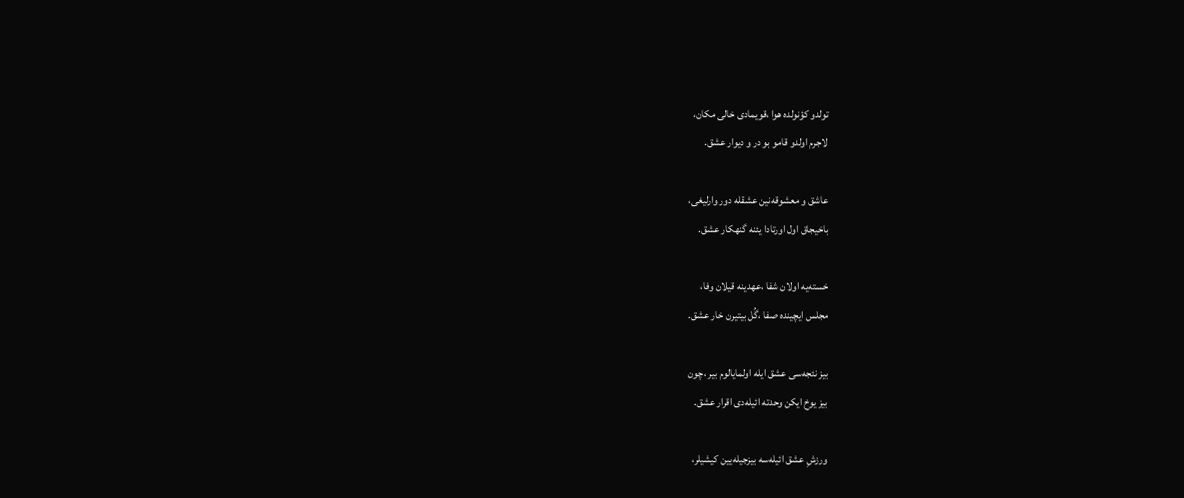تولدو کؤنولده هوا ،قویمادی خالی مکان،
لاجرم اولدو قامو بو در و دیوار عشق.

عاشق و معشوقه‌نین عشقله دور وارلیغی،
باخیجاق اول اورتادا یئنه گنهکار عشق.

خسته‌یه اولان شفا ،عهدینه قیلان وفا،
مجلس ایچینده صفا ،گُل بیتیرن خار عشق.

بیز نئجه‌سی عشق ایله اولمایالوم بیر ،چون
بیز یوخ ایکن وحدته ائیله‌دی اقرار عشق.

ورزشِ عشق ائیله‌سه بیزجیله‌یین کیشیلر،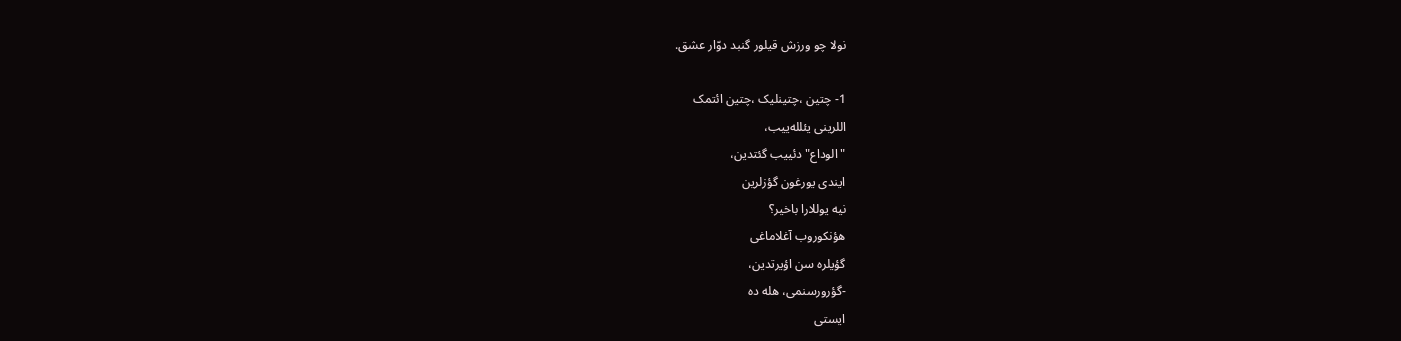نولا چو ورزش قیلور گنبد دوّار عشق.

1- چتین ،چتینلیک ،چتین ائتمک
اللرینی یئلله‌ییب،
"الوداع" دئییب گئتدین،
ایندی یورغون گؤزلرین
نیه یوللارا باخیر؟
هؤنکوروب آغلاماغی
گؤیلره سن اؤیرتدین،
-گؤرورسنمی، هله ده
ایستی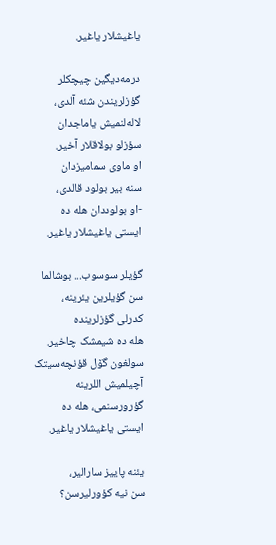یاغیشلار یاغیر.

درمه‌دیگین چیچکلر
گؤزلریندن شئه آلدی،
لاله‌لنمیش یاماجدان
سؤزلو بولاقلار آخیر.
او ماوی سمامیزدان
سنه بیر بولود قالدی،
-او بولوددان هله ده
ایستی یاغیشلار یاغیر.

گؤیلر سوسوب... بوشالما
سن گؤیلرین یئرینه،
کدرلی گؤزلرینده
هله ده شیمشک چاخیر.
سولغون گۆل قؤنچه‌سیتک
آچیلمیش اللرینه
گؤرورسنمی، هله ده
ایستی یاغیشلار یاغیر.

یئنه پاییز سارالیر،
سن نیه کؤورلیرسن؟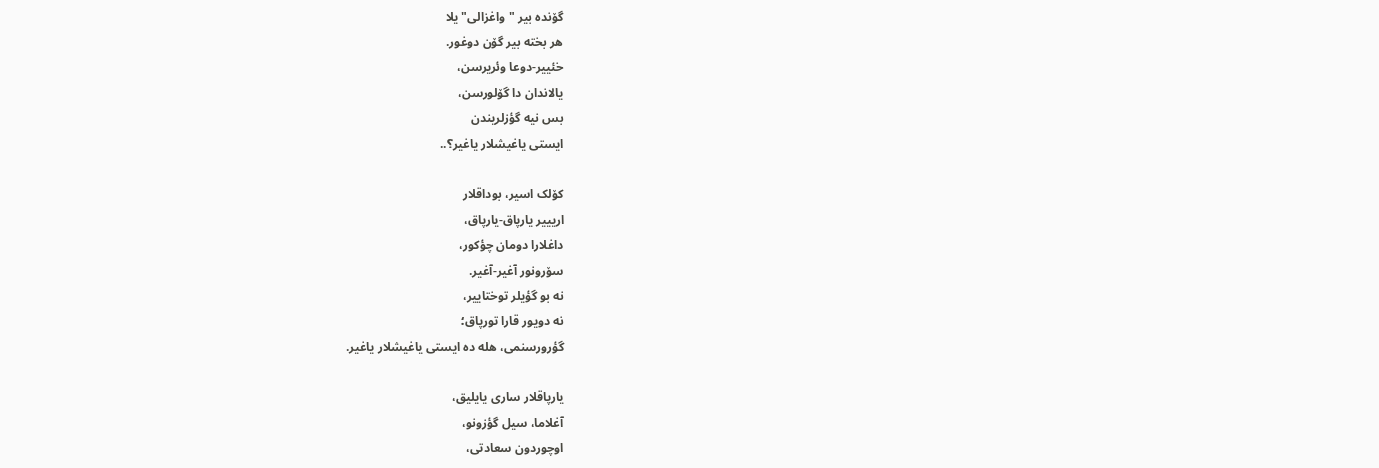گۆنده بیر "واغزالی"یلا
هر بخته بیر گۆن دوغور.
خئییر-دوعا وئریرسن،
یالاندان دا گۆلورسن،
بس نیه گؤزلریندن
ایستی یاغیشلار یاغیر؟..

کۆلک اسیر، بوداقلار
اریییر یارپاق-یارپاق،
داغلارا دومان چؤکور،
سۆرونور آغیر-آغیر.
نه بو گؤیلر توختاییر،
نه دویور قارا تورپاق؛
گؤرورسنمی، هله ده ایستی یاغیشلار یاغیر.

یارپاقلار ساری یایلیق،
آغلاما، سیل گؤزونو،
اوچوردون سعادتی،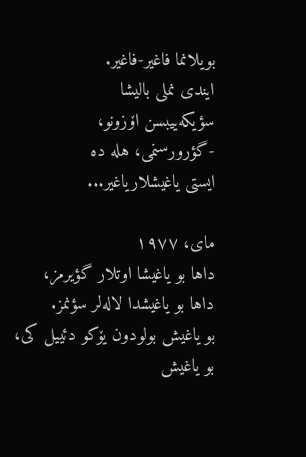بویلانما فاغیر-فاغیر.
ایندی نملی بالیشا
سؤیکه‌ییبسن اۆزونو،
-گؤرورسنمی، هله ده
ایستی یاغیشلاریاغیر...

مای، ۱۹۷۷
داها بو یاغیشا اوتلار گؤیرمز،
داها بو یاغیشدا لاله‌لر سؤنمز.
بو یاغیش بولودون یۆکو دئییل کی،
بو یاغیش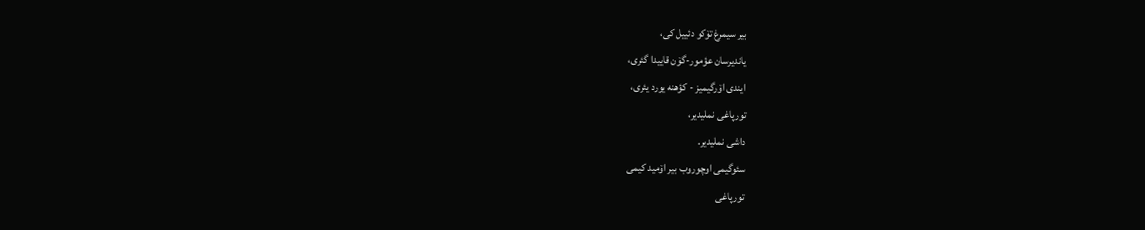بیر سیمرغ تۆکو دئییل کی،
یاندیرسان عؤمور-گۆن قاییدا گئری،
ایندی اۆرگیمیز - کؤهنه یورد یئری،
تورپاغی نملیدیر،
داشی نملیدیر.
سئوگیمی اوچوروب بیر اۆمید کیمی
تورپاغی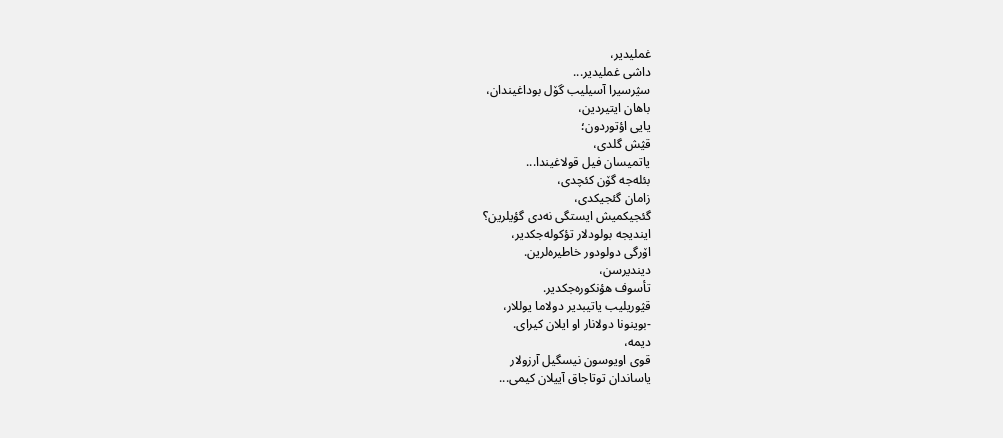غملیدیر،
داشی غملیدیر...
سؽرسیرا آسیلیب گۆل بوداغیندان،
باهان ایتیردین،
یایی اؤتوردون؛
قؽش گلدی،
یاتمیسان فیل قولاغیندا...
بئله‌جه گۆن کئچدی،
زامان گئجیکدی،
گئجیکمیش ایستگی نه‌دی گؤیلرین؟
ایندیجه بولودلار تؤکوله‌جکدیر،
اۆرگی دولودور خاطیره‌لرین.
دیندیرسن،
تأسوف هؤنکوره‌جکدیر.
قؽوریلیب یاتیبدیر دولاما یوللار،
-بوینونا دولانار او ایلان کیرای.
دیمه،
قوی اویوسون نیسگیل آرزولار
یاساندان توتاجاق آییلان کیمی...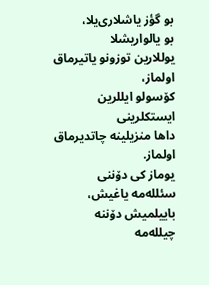بو گؤز یاشلاری‌یلا،
بو یالواریشلا
یوللارین توزونو یاتیرماق اولماز،
کۆسولو ایللرین ایستکلرینی
داها منزیلینه چاتدیرماق اولماز.
یوماز کی دۆننی سئلله‌مه یاغیش،
باییلمیش دۆننه چیلله‌مه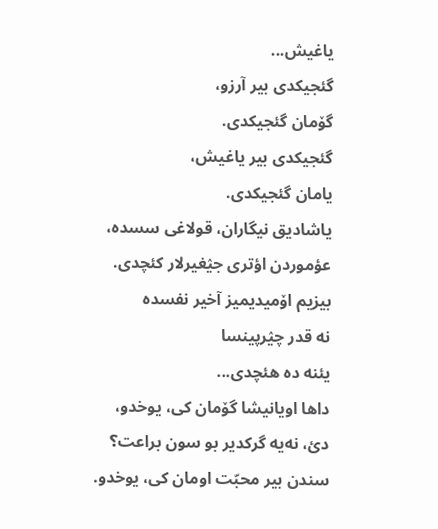یاغیش...
گئجیکدی بیر آرزو،
گۆمان گئجیکدی.
گئجیکدی بیر یاغیش،
یامان گئجیکدی.
یاشادیق نیگاران، قولاغی سسده،
عؤموردن اؤتری جؽغیرلار کئچدی.
بیزیم اۆمیدیمیز آخیر نفسده
نه قدر چؽرپینسا
یئنه ده هئچدی...
داها اویانیشا گۆمان کی، یوخدو،
دئ، نه‌یه گرکدیر بو سون براعت؟
سندن بیر محبّت اومان کی، یوخدو.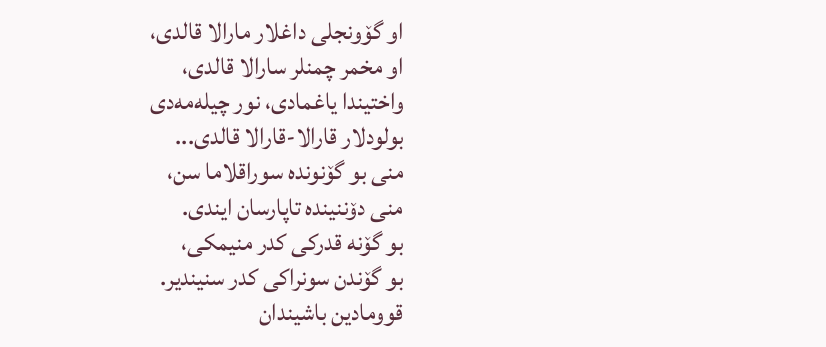او گۆونجلی داغلار مارالا قالدی،
او مخمر چمنلر سارالا قالدی،
واختیندا یاغمادی، نور چیله‌مه‌دی
بولودلار قارالا-قارالا قالدی...
منی بو گۆنونده سوراقلاما سن،
منی دۆننینده تاپارسان ایندی.
بو گۆنه قدرکی کدر منیمکی،
بو گۆندن سونراکی کدر سنیندیر.
قوومادین باشیندان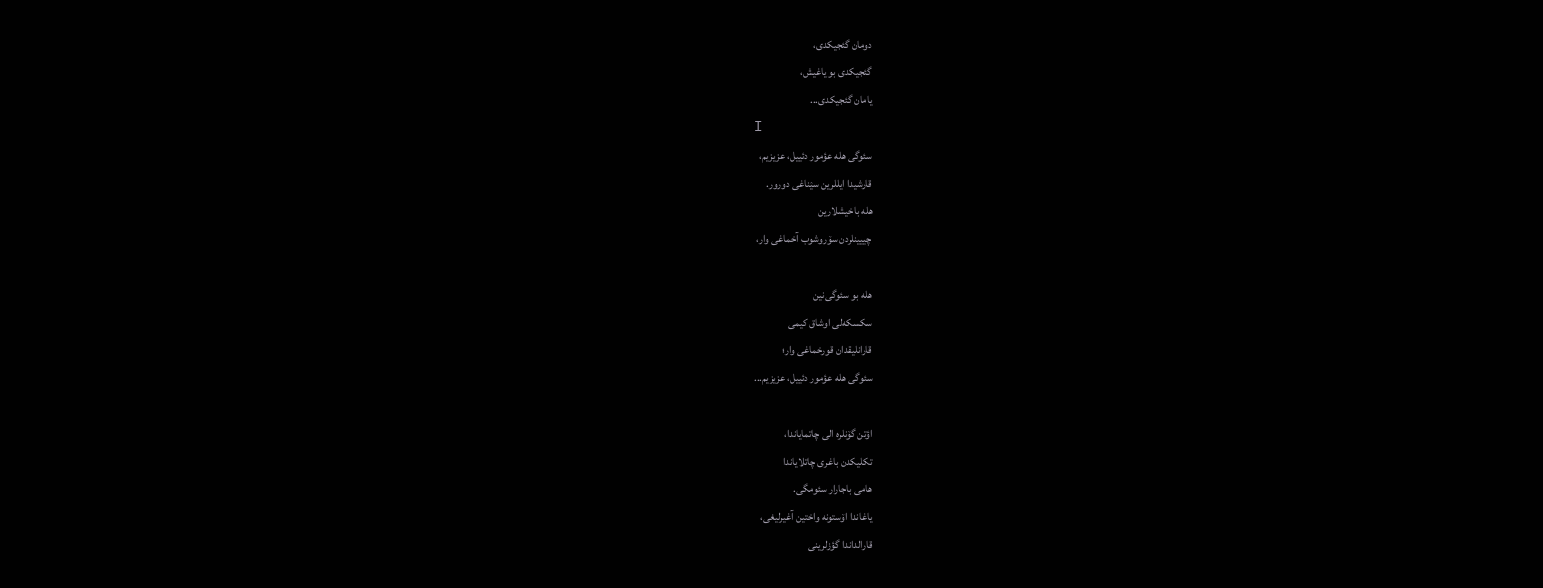دومان گئجیکدی،
گئجیکدی بو یاغیش،
یامان گئجیکدی...
I
سئوگی هله عؤمور دئییل، عزیزیم،
قارشیدا ایللرین سؽناغی دورور.
هله باخیشلارین
چییینلردن سۆروشوب آخماغی وار،

هله بو سئوگی‌نین
سکسکه‌لی اوشاق کیمی
قارانلیقدان قورخماغی وار؛
سئوگی هله عؤمور دئییل، عزیزیم...

اؤتن گۆنلره الی چاتمایاندا،
تکلیکدن باغری چاتلایاندا
هامی باجارار سئومگی.
یاغاندا اۆستونه واختین آغیرلیغی،
قارالداندا گؤزلرینی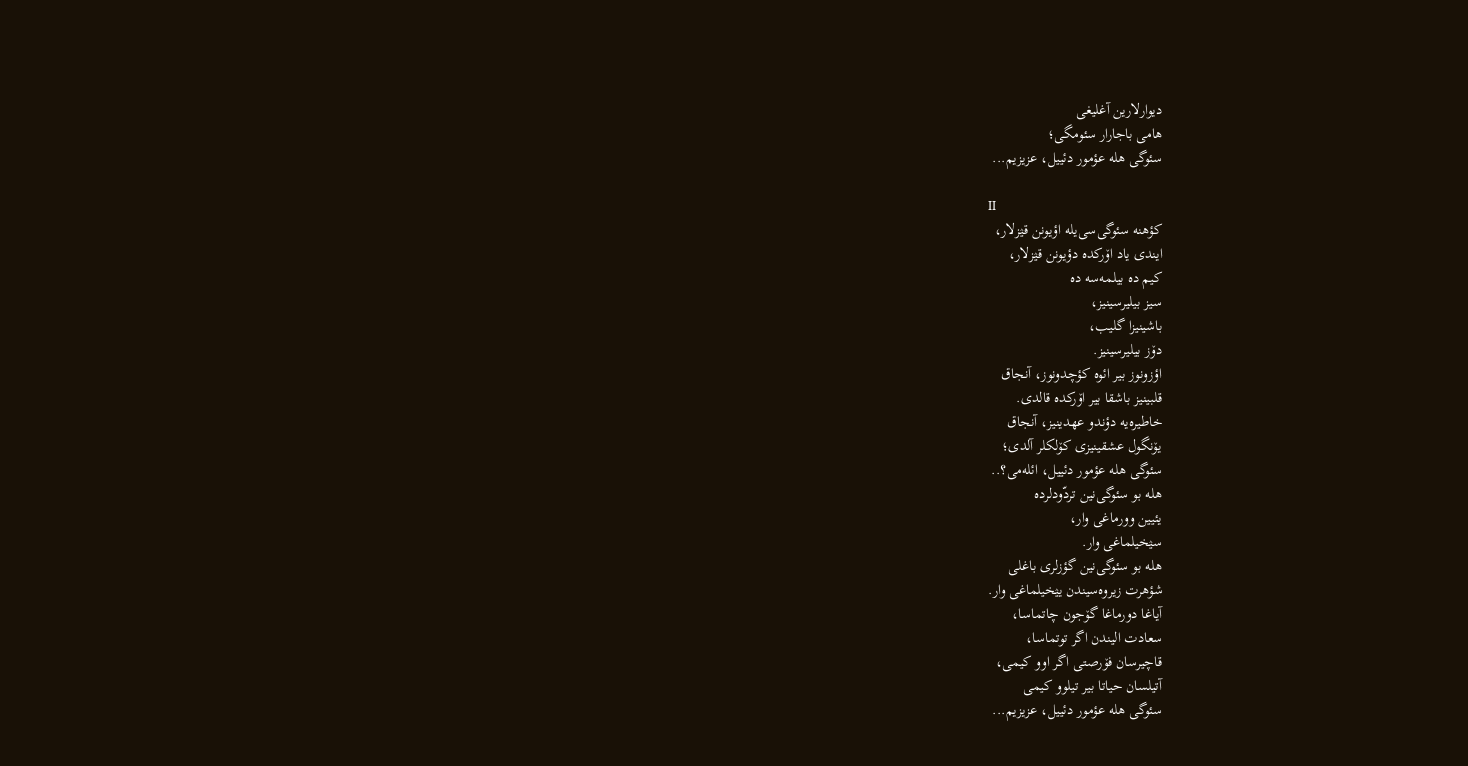دیوارلارین آغلیغی
هامی باجارار سئومگی؛
سئوگی هله عؤمور دئییل، عزیزیم...

II
کؤهنه سئوگی‌سی‌یله اؤیونن قؽزلار،
ایندی یاد اۆرکده دؤیونن قؽزلار،
کیم ده بیلمه‌سه ده
سیز بیلیرسینیز،
باشینیزا گلیب،
دۆز بیلیرسینیز.
اؤزونوز بیر ائوه کؤچدونوز، آنجاق
قلبینیز باشقا بیر اۆرکده قالدی.
خاطیره‌یه دؤندو عهدینیز، آنجاق
یۆنگول عشقینیزی کۆلکلر آلدی؛
سئوگی هله عؤمور دئییل، ائله‌می؟..
هله بو سئوگی‌نین تردّودلرده
یئیین وورماغی وار،
سؽخیلماغی وار.
هله بو سئوگی‌نین گؤزلری باغلی
شؤهرت زیروه‌سیندن یؽخیلماغی وار.
آیاغا دورماغا گۆجون چاتماسا،
سعادت الیندن اگر توتماسا،
قاچیرسان فۆرصتی اگر اوو کیمی،
آتیلسان حیاتا بیر تیلوو کیمی
سئوگی هله عؤمور دئییل، عزیزیم...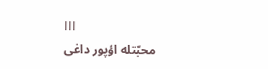III
محبّتله اؤپور داغی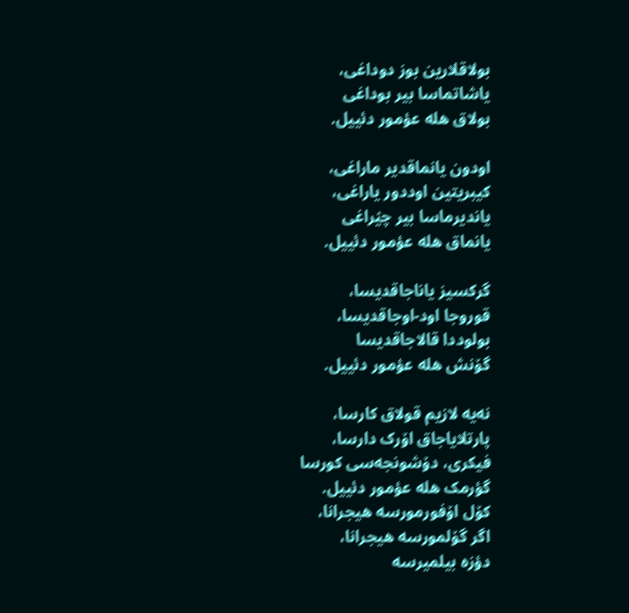بولاقلارین بوز دوداغی،
یاشاتماسا بیر بوداغی
بولاق هله عؤمور دئییل.

اودون یانماقدیر ماراغی،
کیبریتین اوددور یاراغی،
یاندیرماسا بیر چؽراغی
یانماق هله عؤمور دئییل.

گرکسیز یاناجاقدیسا،
قوروجا اود-اوجاقدیسا،
بولوددا قالاجاقدیسا
گۆنش هله عؤمور دئییل.

نه‌یه لازیم قولاق کارسا،
پارتلایاجاق اۆرک دارسا،
فیکری، دۆشونجه‌سی کورسا
گؤرمک هله عؤمور دئییل.
کۆل اۆفورمورسه هیجرانا،
اگر گۆلمورسه هیجرانا،
دؤزه بیلمیرسه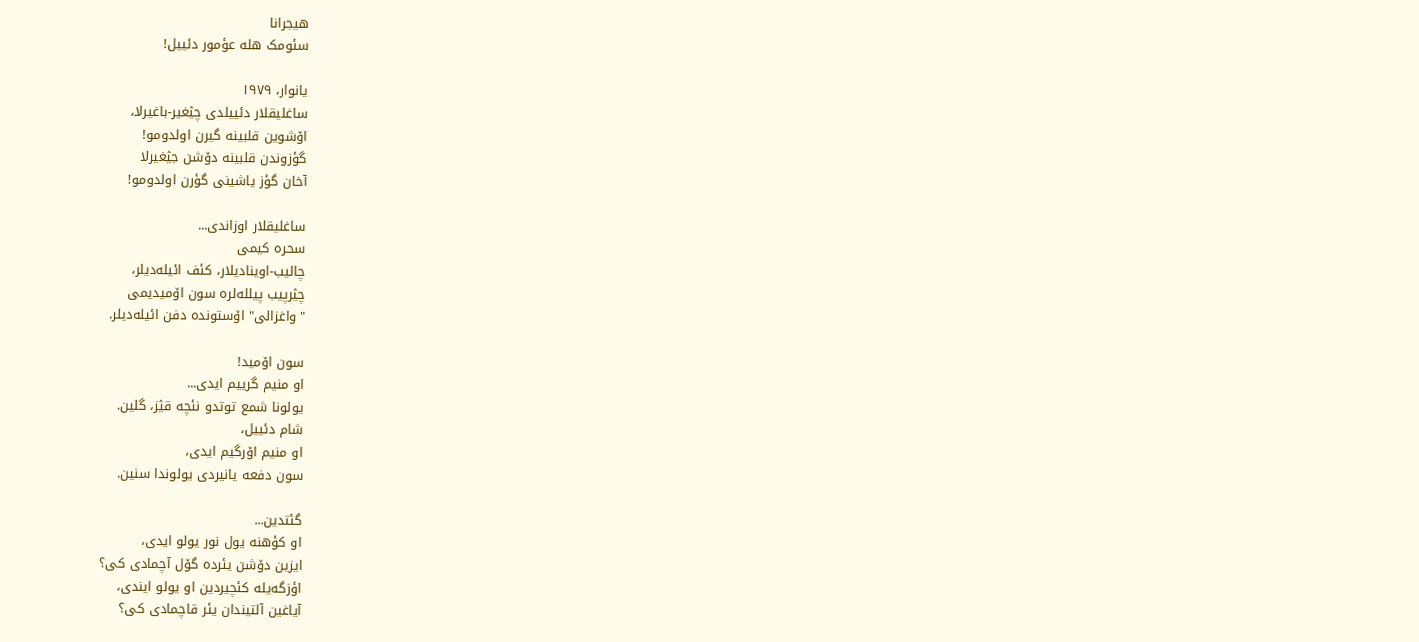هیجرانا
سئومک هله عؤمور دئییل!

یانوار، ۱۹۷۹
ساغلیقلار دئییلدی چؽغیر-باغیرلا،
اۆشوین قلبینه گیرن اولدومو!
گؤزوندن قلبینه دۆشن جؽغیرلا
آخان گؤز یاشینی گؤرن اولدومو!

ساغلیقلار اوزاندی...
سحره کیمی
چالیب-اوینادیلار، کئف ائیله‌دیلر،
چؽرپیب پیلله‌لره سون اۆمیدیمی
"واغزالی" اۆستونده دفن ائیله‌دیلر.

سون اۆمید!
او منیم گرییم ایدی...
یولونا شمع توتدو نئچه قؽز، گلین.
شام دئییل،
او منیم اۆرگیم ایدی،
سون دفعه یانیردی یولوندا سنین.

گئتدین...
او کؤهنه یول نور یولو ایدی،
ایزین دۆشن یئرده گۆل آچمادی کی؟
اؤزگه‌یله کئچیردین او یولو ایندی،
آیاغین آلتیندان یئر قاچمادی کی؟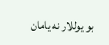بو یوللار نه یامان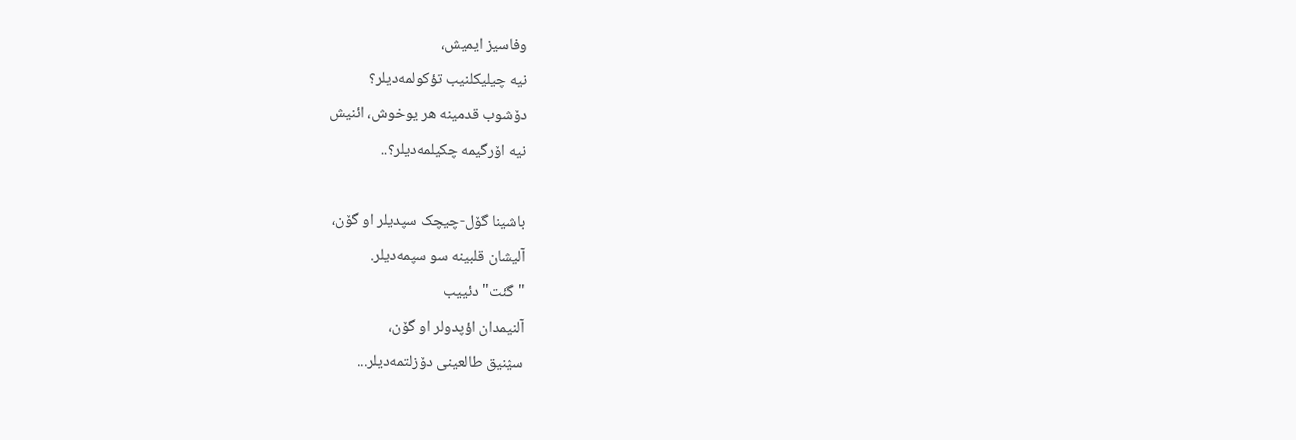وفاسیز ایمیش،
نیه چیلیکلنیب تؤکولمه‌دیلر؟
دۆشوب قدمینه هر یوخوش، ائنیش
نیه اۆرگیمه چکیلمه‌دیلر؟..

باشینا گۆل-چیچک سپدیلر او گۆن،
آلیشان قلبینه سو سپمه‌دیلر.
"گئت" دئییب
آلنیمدان اؤپدولر او گۆن،
سؽنیق طالعینی دۆزلتمه‌دیلر...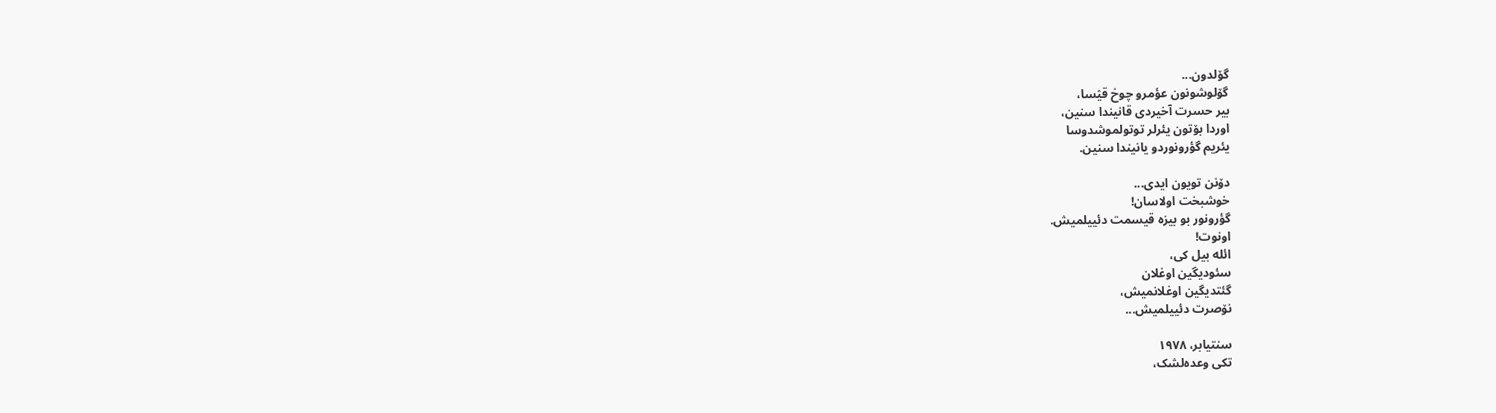گۆلدون...
گۆلوشونون عؤمرو چوخ قؽسا،
بیر حسرت آخیردی قانیندا سنین،
اوردا بۆتون یئرلر توتولموشدوسا
یئریم گؤرونوردو یانیندا سنین.

دۆنن تویون ایدی...
خوشبخت اولاسان!
گؤرونور بو بیزه قیسمت دئییلمیش.
اونوت!
ائله بیل کی،
سئودیگین اوغلان
گئتدیگین اوغلانمیش،
نۆصرت دئییلمیش...

سنتیابر، ۱۹۷۸
تکی وعده‌لشک،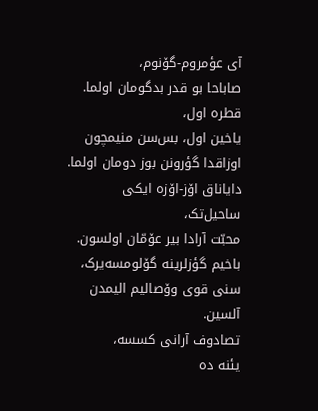آی عؤمروم-گۆنوم،
صاباحا بو قدر بدگومان اولما.
قطره اول،
یاخین اول، بس‌سن منیمچون
اوزاقدا گؤرونن بوز دومان اولما.
دایاناق اۆز-اۆزه ایکی ساحیل‌تک،
محبّت آرادا بیر عۆمّان اولسون.
باخیم گؤزلرینه گۆلومسه‌یرک،
سنی قوی وۆصالیم الیمدن آلسین.
تصادوف آرانی کسسه،
یئنه ده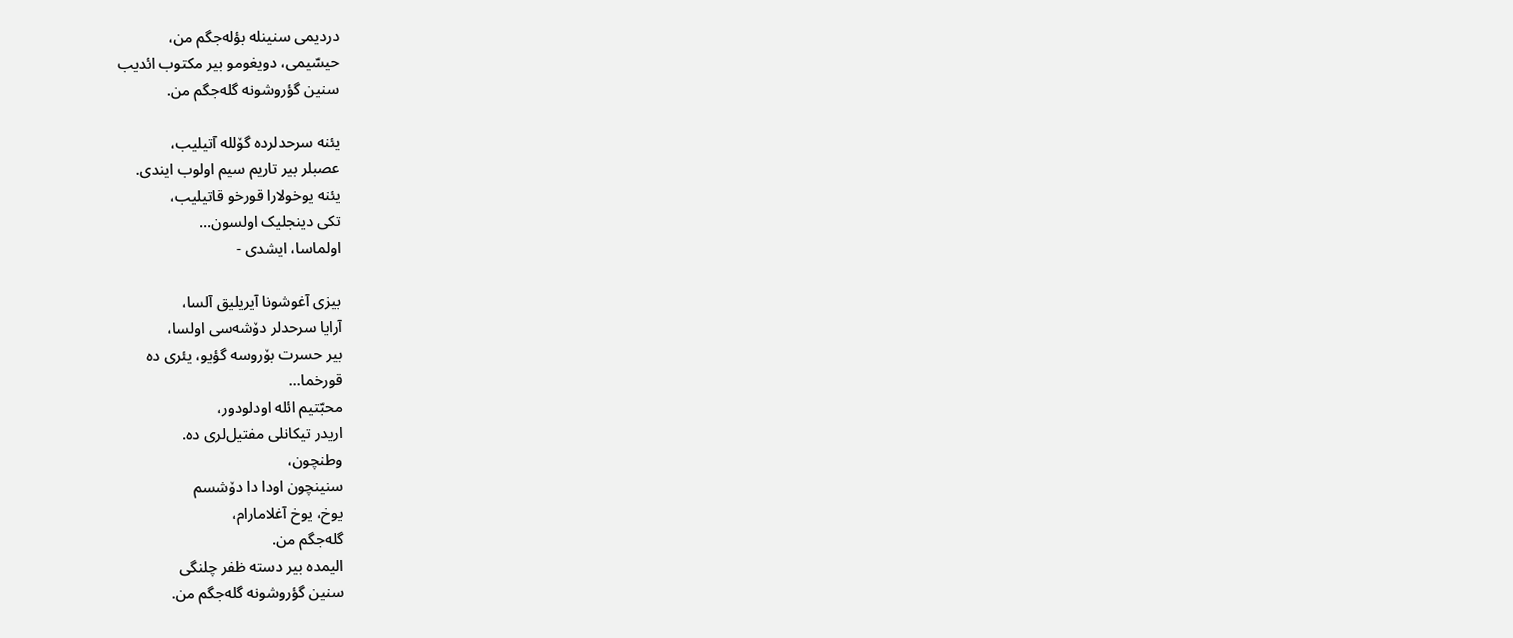دردیمی سنینله بؤله‌جگم من،
حیسّیمی، دویغومو بیر مکتوب ائدیب
سنین گؤروشونه گله‌جگم من.

یئنه سرحدلرده گۆلله آتیلیب،
عصبلر بیر تاریم سیم اولوب ایندی.
یئنه یوخولارا قورخو قاتیلیب،
تکی دینجلیک اولسون...
اولماسا، ایشدی -

بیزی آغوشونا آیریلیق آلسا،
آرایا سرحدلر دۆشه‌سی اولسا،
بیر حسرت بۆروسه گؤیو، یئری ده
قورخما...
محبّتیم ائله اودلودور،
اریدر تیکانلی مفتیل‌لری ده.
وطنچون،
سنینچون اودا دا دۆشسم
یوخ، یوخ آغلامارام،
گله‌جگم من.
الیمده بیر دسته ظفر چلنگی
سنین گؤروشونه گله‌جگم من.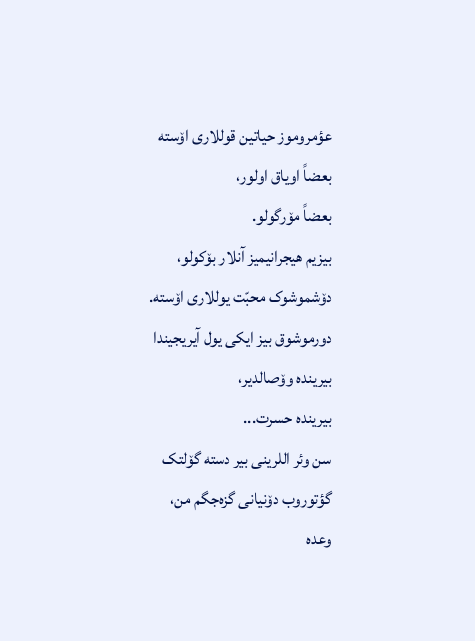عؤمروموز حیاتین قوللاری اۆسته
بعضاً اویاق اولور،
بعضاً مۆرگولو.
بیزیم هیجرانیمیز آنلار بۆکولو،
دۆشموشوک محبّت یوللاری اۆسته.
دورموشوق بیز ایکی یول آیریجیندا
بیرینده وۆصالدیر،
بیرینده حسرت...
سن وئر اللرینی بیر دسته گۆلتک
گؤتوروب دۆنیانی گزه‌جگم من،
وعده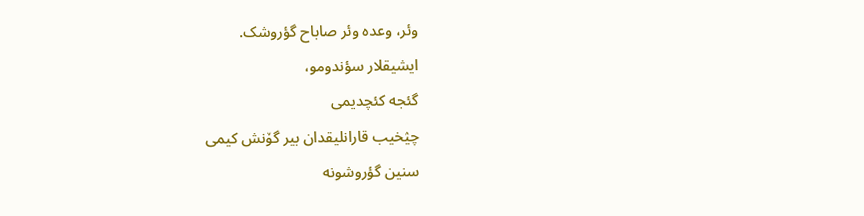وئر، وعده وئر صاباح گؤروشک.
ایشیقلار سؤندومو،
گئجه کئچدیمی
چؽخیب قارانلیقدان بیر گۆنش کیمی
سنین گؤروشونه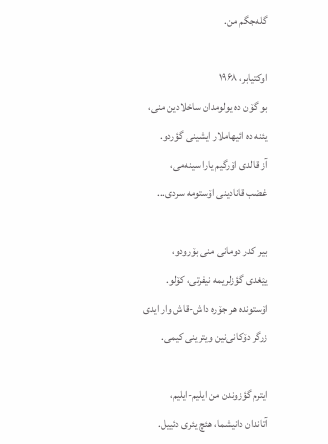گله‌جگم من.

اوکتیابر، ۱۹۶۸
بو گۆن ده یولومدان ساخلادین منی،
یئنه ده ائیهاملار ایشینی گؤردو.
آز قالدی اۆرگیم یارا سینه‌می،
غضب قانادینی اۆستومه سردی...

بیر کدر دومانی منی بۆرودو،
یؽغدی گؤزلریمه نیفرتی، کۆلو.
اۆستونده هر جۆره داش-قاش وار ایدی
زرگر دۆکانی‌نین ویترینی کیمی.

ایترم گؤزوندن من ایلیم-ایلیم،
آتاندان دانیشما، هئچ یئری دئییل.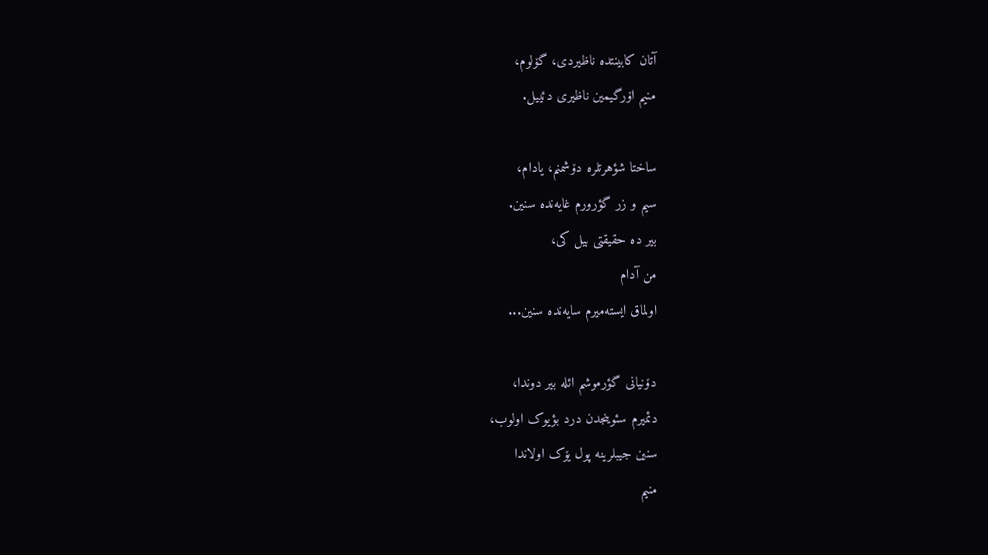آتان کابینتده ناظیردی، گۆلوم،
منیم اۆرگیمین ناظیری دئییل.

ساختا شؤهرتلره دۆشمنم، یادام،
سیم و زر گؤرورم غایه‌نده سنین.
بیر ده حقیقتی بیل کی،
من آدام
اولماق ایسته‌میرم سایه‌نده سنین...

دۆنیانی گؤرموشم ائله بیر دوندا،
دئمیرم سئوینجدن درد بؤیوک اولوب،
سنین جیبلرینه پول یۆک اولاندا
منیم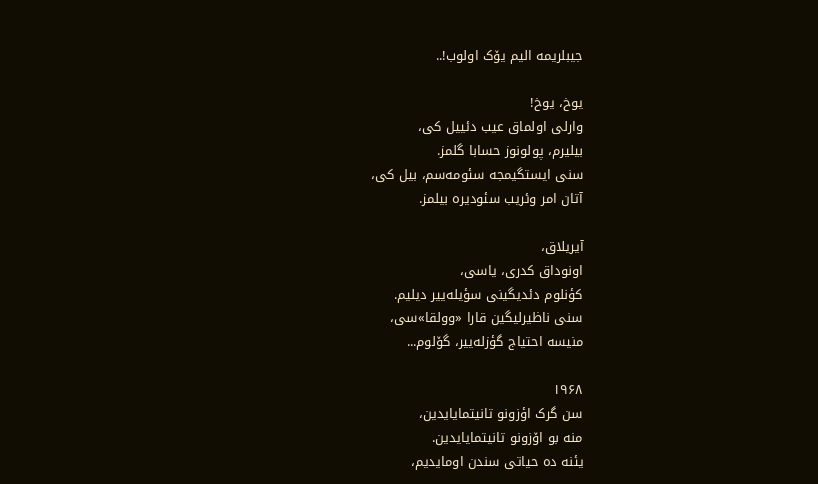جیبلریمه الیم یۆک اولوب!..

یوخ، یوخ!
وارلی اولماق عیب دئییل کی،
بیلیرم، پولونوز حسابا گلمز.
سنی ایستگیمجه سئومه‌سم، بیل کی،
آتان امر وئریب سئودیره بیلمز.

آیریلاق،
اونوداق کدری، یاسی،
کؤنلوم دئدیگینی سؤیله‌ییر دیلیم.
سنی ناظیرلیگین قارا «وولقا»سی،
منیسه احتیاج گؤزله‌ییر، گۆلوم...

۱۹۶۸
سن گرک اؤزونو تانیتمایایدین،
منه بو اۆزونو تانیتمایایدین.
یئنه ده حیاتی سندن اومایدیم،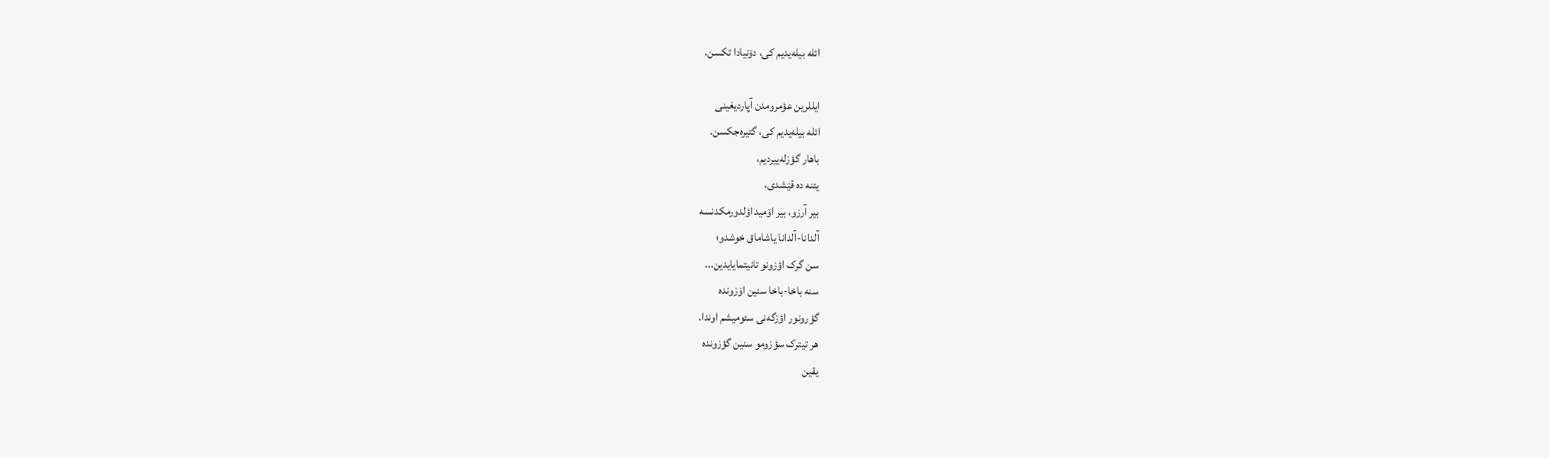ائله بیله‌یدیم کی، دۆنیادا تکسن.

ایللرین عؤمرومدن آپاردیغینی
ائله بیله‌یدیم کی، گتیره‌جکسن.
باهار گؤزله‌ییردیم،
یئنه ده قؽشدی،
بیر آرزو، بیر اۆمید اؤلدورمکدنسه
آلدانا-آلدانا یاشاماق خوشدو؛
سن گرک اؤزونو تانیتمایایدین...
سنه باخا-باخا سنین اۆزونده
گؤرونور اؤزگه‌نی سئومیشم اوندا.
هر تیترک سؤزومو سنین گؤزونده
یقین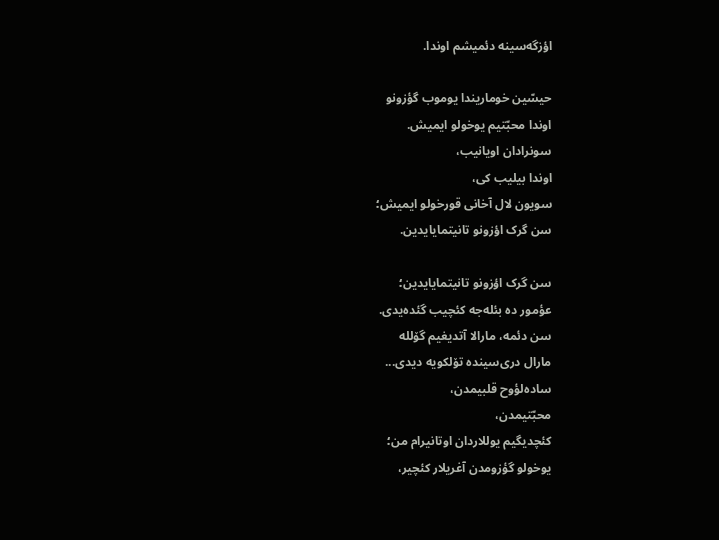اؤزگه‌سینه دئمیشم اوندا.

حیسّین خوماریندا یوموب گؤزونو
اوندا محبّتیم یوخولو ایمیش.
سونرادان اویانیب،
اوندا بیلیب کی،
سویون لال آخانی قورخولو ایمیش؛
سن گرک اؤزونو تانیتمایایدین.

سن گرک اؤزونو تانیتمایایدین؛
عؤمور ده بئله‌جه کئچیب گئده‌یدی.
سن دئمه، مارالا آتدیغیم گۆلله
مارال دری‌سینده تۆلکویه دیدی...
ساده‌لؤوح قلبیمدن،
محبّتیمدن،
کئچدیگیم یوللاردان اوتانیرام من؛
یوخولو گؤزومدن آغریلار کئچیر،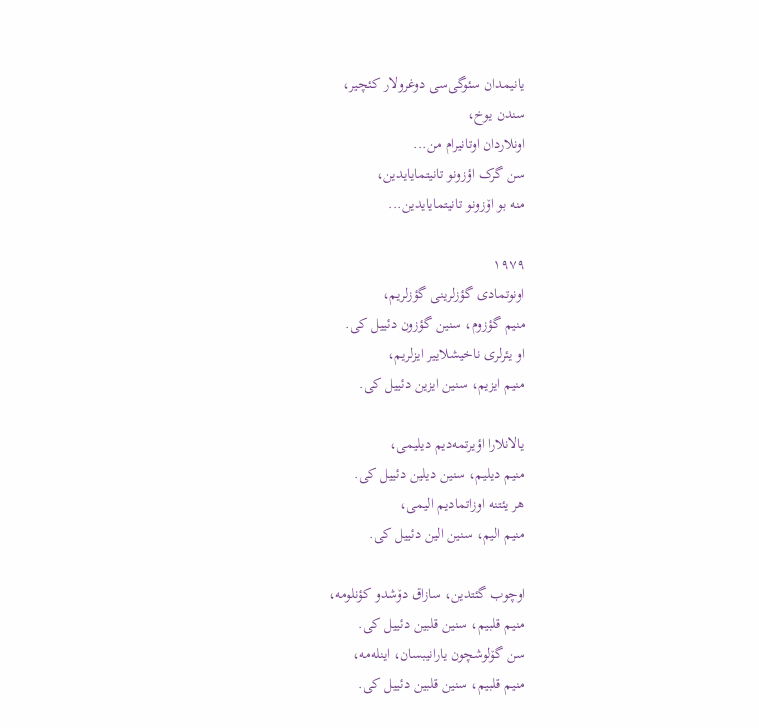یانیمدان سئوگی‌سی دوغرولار کئچیر،
سندن یوخ،
اونلاردان اوتانیرام من...
سن گرک اؤزونو تانیتمایایدین،
منه بو اۆزونو تانیتمایایدین...

۱۹۷۹
اونوتمادی گؤزلرینی گؤزلریم،
منیم گؤزوم، سنین گؤزون دئییل کی.
او یئرلری ناخیشلاییر ایزلریم،
منیم ایزیم، سنین ایزین دئییل کی.

یالانلارا اؤیرتمه‌دیم دیلیمی،
منیم دیلیم، سنین دیلین دئییل کی.
هر یئتنه اوزاتمادیم الیمی،
منیم الیم، سنین الین دئییل کی.

اوچوب گئتدین، سازاق دۆشدو کؤنلومه،
منیم قلبیم، سنین قلبین دئییل کی.
سن گۆلوشچون یارانیبسان، اینله‌مه،
منیم قلبیم، سنین قلبین دئییل کی.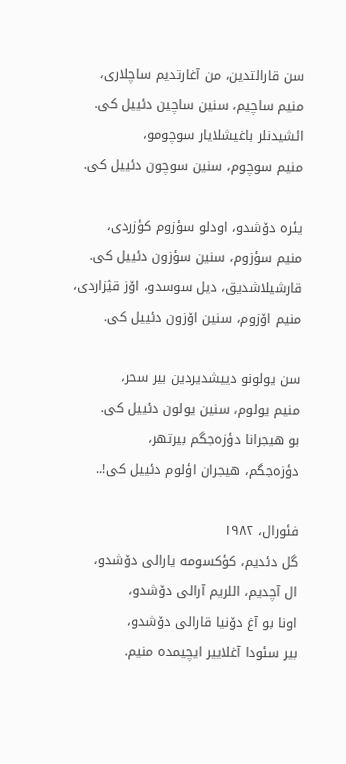سن قارالتدین، من آغارتدیم ساچلاری،
منیم ساچیم، سنین ساچین دئییل کی.
ائشیدنلر باغیشلایار سوچومو،
منیم سوچوم، سنین سوچون دئییل کی.

یئره دۆشدو، اودلو سؤزوم کؤزردی،
منیم سؤزوم، سنین سؤزون دئییل کی.
قارشیلاشدیق، دیل سوسدو، اۆز قؽزاردی،
منیم اۆزوم، سنین اۆزون دئییل کی.

سن یولونو دییشدیردین بیر سحر،
منیم یولوم، سنین یولون دئییل کی.
بو هیجرانا دؤزه‌جگم بیرتهر،
دؤزه‌جگم، هیجران اؤلوم دئییل کی!..

فئورال، ۱۹۸۲
گل دئدیم، کؤکسومه یارالی دۆشدو،
ال آچدیم، اللریم آرالی دۆشدو،
اونا بو آغ دۆنیا قارالی دۆشدو،
بیر سئودا آغلاییر ایچیمده منیم.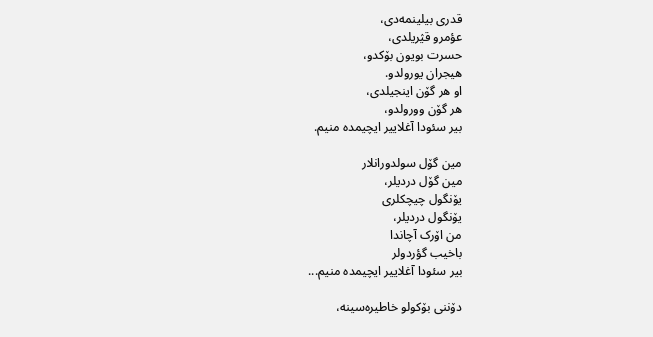قدری بیلینمه‌دی،
عؤمرو قؽریلدی،
حسرت بویون بۆکدو،
هیجران یورولدو.
او هر گۆن اینجیلدی،
هر گۆن وورولدو،
بیر سئودا آغلاییر ایچیمده منیم.

مین گۆل سولدورانلار
مین گۆل دردیلر،
یۆنگول چیچکلری
یۆنگول دردیلر،
من اۆرک آچاندا
باخیب گؤردولر
بیر سئودا آغلاییر ایچیمده منیم...

دۆننی بۆکولو خاطیره‌سینه،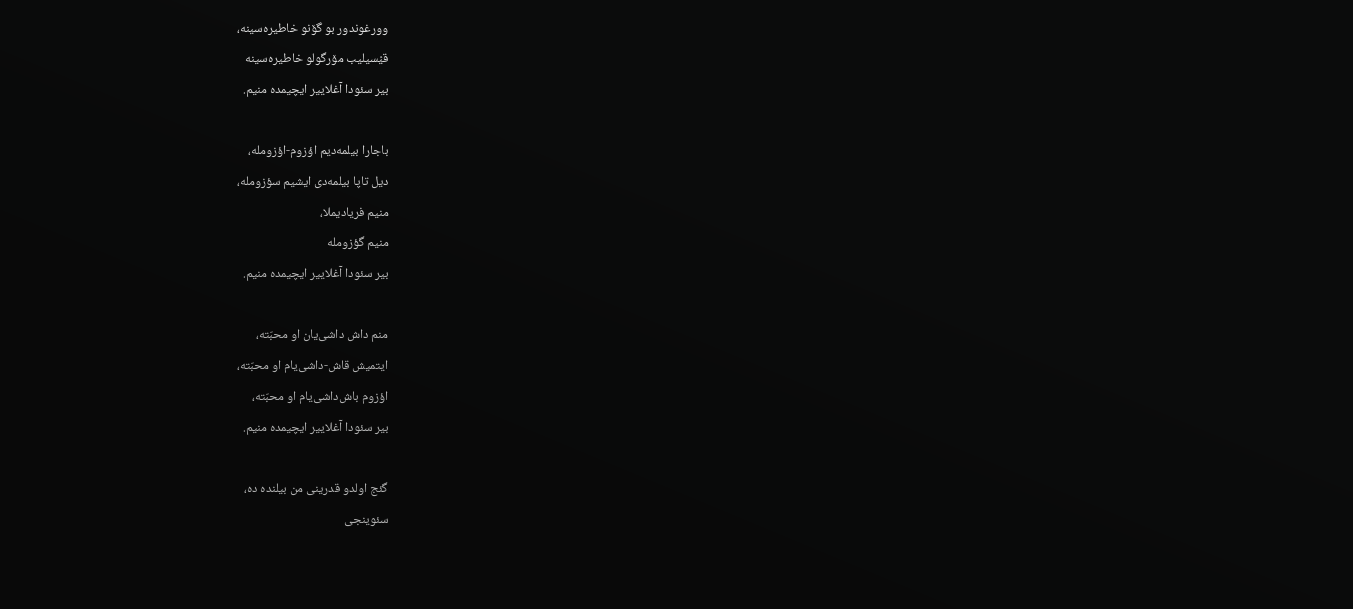وورغوندور بو گۆنو خاطیره‌سینه،
قؽسیلیب مۆرگولو خاطیره‌سینه
بیر سئودا آغلاییر ایچیمده منیم.

باجارا بیلمه‌دیم اؤزوم-اؤزومله،
دیل تاپا بیلمه‌دی ایشیم سؤزومله،
منیم فریادیملا،
منیم گؤزومله
بیر سئودا آغلاییر ایچیمده منیم.

منم داش داشی‌یان او محبّته،
ایتمیش قاش-داشی‌یام او محبّته،
اؤزوم باش‌داشی‌یام او محبّته،
بیر سئودا آغلاییر ایچیمده منیم.

گئج اولدو قدرینی من بیلنده ده،
سئوینجی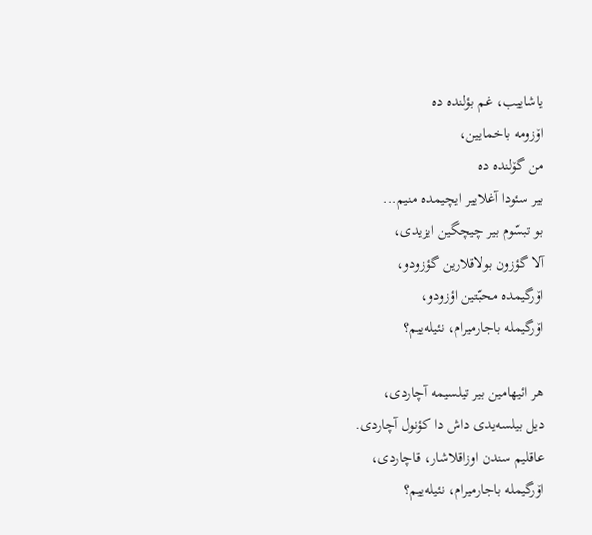یاشاییب، غم بؤلنده ده
اۆزومه باخمایین،
من گۆلنده ده
بیر سئودا آغلاییر ایچیمده منیم...
بو تبسّوم بیر چیچگین ایزیدی،
آلا گؤزون بولاقلارین گؤزودو،
اۆرگیمده محبّتین اؤزودو،
اۆرگیمله باجارمیرام، نئیله‌ییم؟

هر ائیهامین بیر تیلسیمه آچاردی،
دیل بیلسه‌یدی داش دا کؤنول آچاردی.
عاقلیم سندن اوزاقلاشار، قاچاردی،
اۆرگیمله باجارمیرام، نئیله‌ییم؟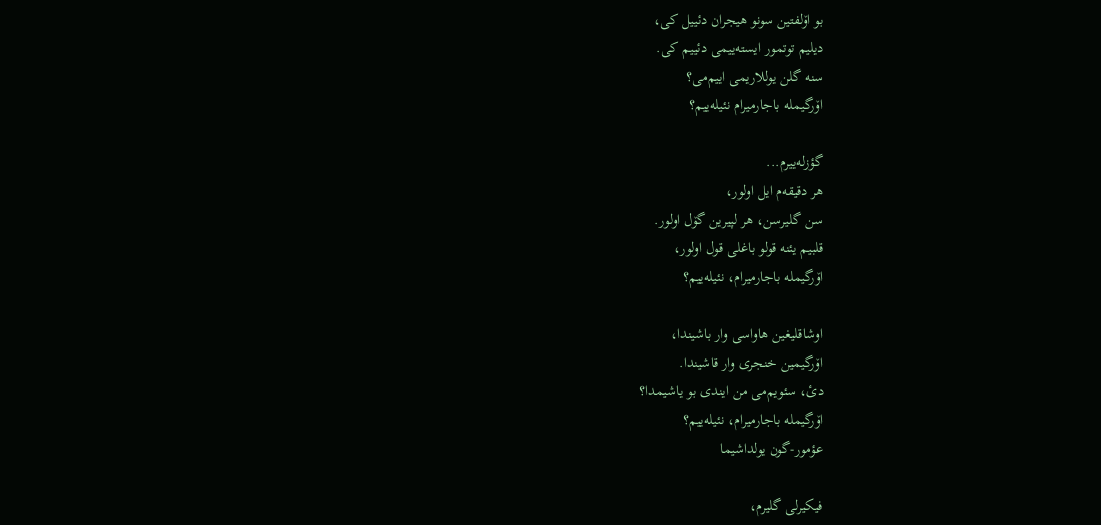بو اۆلفتین سونو هیجران دئییل کی،
دیلیم توتمور ایسته‌ییمی دئییم کی.
سنه گلن یوللاریمی اییم‌می؟
اۆرگیمله باجارمیرام نئیله‌ییم؟

گؤزله‌ییرم...
هر دقیقه‌م ایل اولور،
سن گلیرسن، هر لپیرین گۆل اولور.
قلبیم یئنه قولو باغلی قول اولور،
اۆرگیمله باجارمیرام، نئیله‌ییم؟

اوشاقلیغین هاواسی وار باشیندا،
اۆرگیمین خنجری وار قاشیندا.
دئ، سئویم‌می من ایندی بو یاشیمدا؟
اۆرگیمله باجارمیرام، نئیله‌ییم؟
عؤمور-گون یولداشیما

فیکیرلی گلیرم،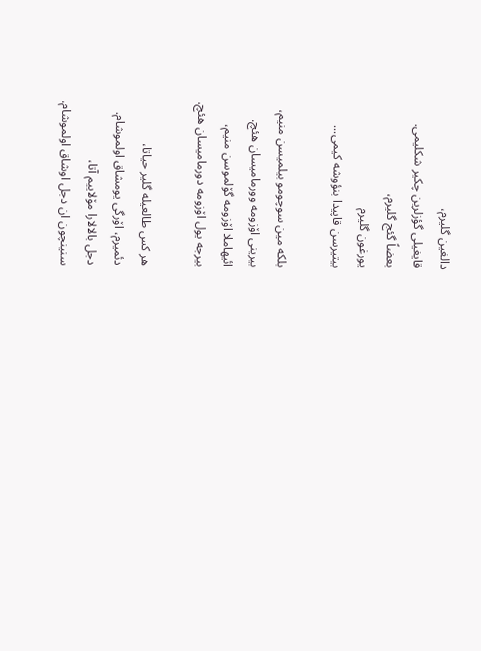دالغین گلیرم،
قایغیلی گؤزلرین چکیر شکلیمی.
بعضاً گئج گلیرم،
یورغون گلیرم
بیتیرسن قاپیدا بنؤوشه کیمی...

بلکه مین سوچومو بیلمیسن منیم،
بیرینی اۆزومه وورمامیسان هئچ.
ائیهاملا اۆزومه گۆلموسن منیم،
بیرجه یول اۆزومه دورمامیسان هئچ.

هر کس طالعیله گلیر حیاتا،
دئمیرم، اۆرگی یومشاق اولموشام.
دجل بالالارا مۆلاییم آتا،
سنینچون ان دجل اوشاق اولموشام.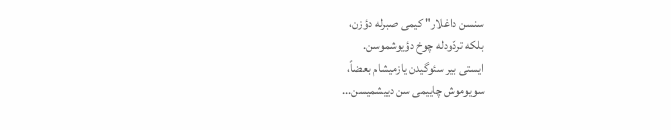سنسن داغلار" کیمی صبرله دؤزن،
بلکه تردّودله چوخ دؤیوشموسن.
ایستی بیر سئوگیدن یازمیشام بعضاً،
سویوموش چاییمی سن دییشمیسن...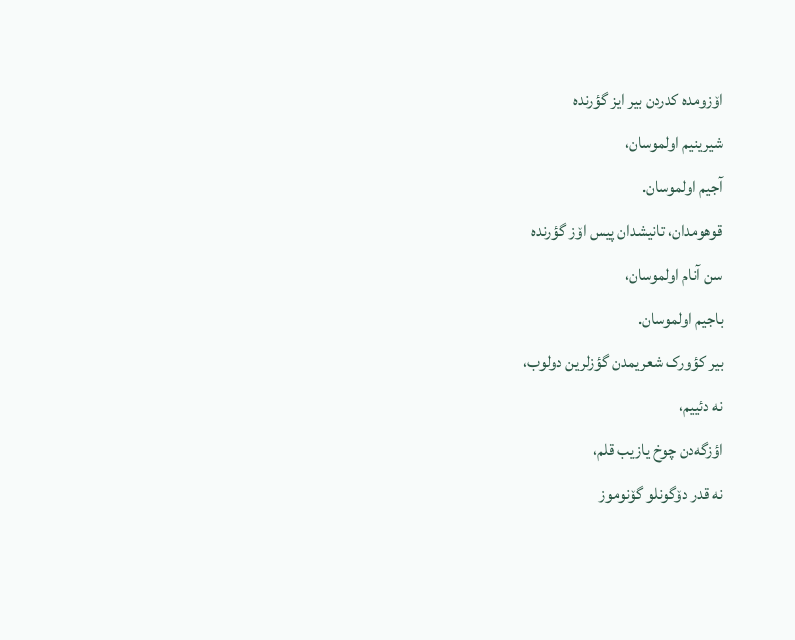اۆزومده کدردن بیر ایز گؤرنده
شیرینیم اولموسان،
آجیم اولموسان.
قوهومدان، تانیشدان پیس اۆز گؤرنده
سن آنام اولموسان،
باجیم اولموسان.
بیر کؤورک شعریمدن گؤزلرین دولوب،
نه دئییم،
اؤزگه‌دن چوخ یازیب قلم،
نه قدر دۆگونلو گۆنوموز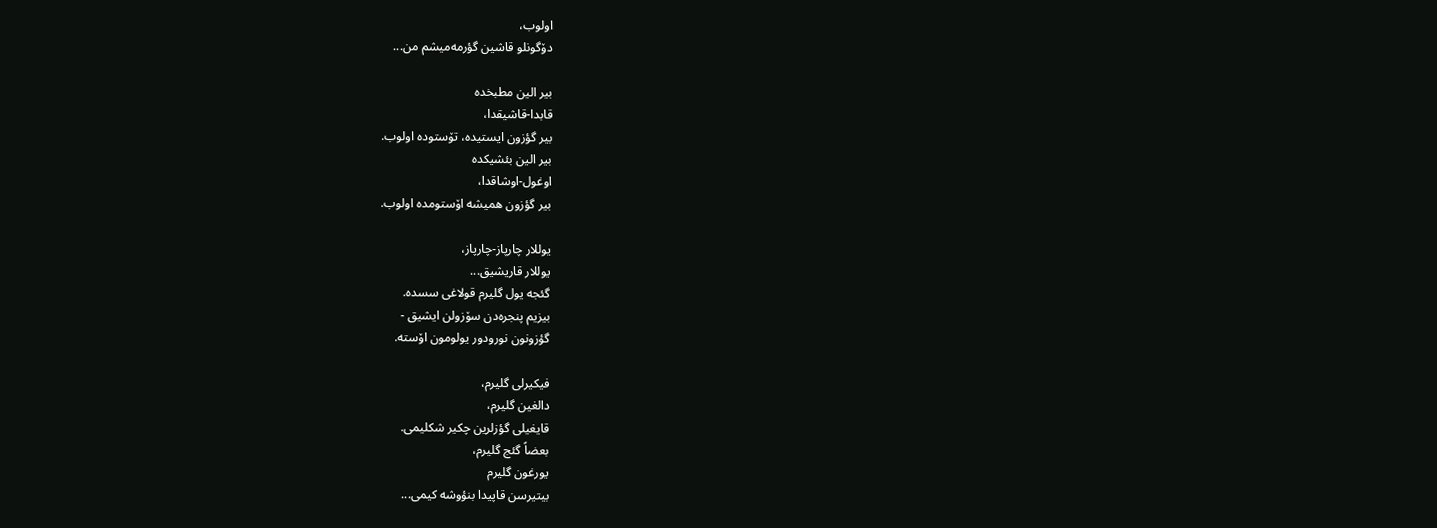اولوب،
دۆگونلو قاشین گؤرمه‌میشم من...

بیر الین مطبخده
قابدا-قاشیقدا،
بیر گؤزون ایستیده، تۆستوده اولوب.
بیر الین بئشیکده
اوغول-اوشاقدا،
بیر گؤزون همیشه اۆستومده اولوب.

یوللار چارپاز-چارپاز،
یوللار قاریشیق...
گئجه یول گلیرم قولاغی سسده.
بیزیم پنجره‌دن سۆزولن ایشیق -
گؤزونون نورودور یولومون اۆسته.

فیکیرلی گلیرم،
دالغین گلیرم،
قایغیلی گؤزلرین چکیر شکلیمی.
بعضاً گئج گلیرم،
یورغون گلیرم
بیتیرسن قاپیدا بنؤوشه کیمی...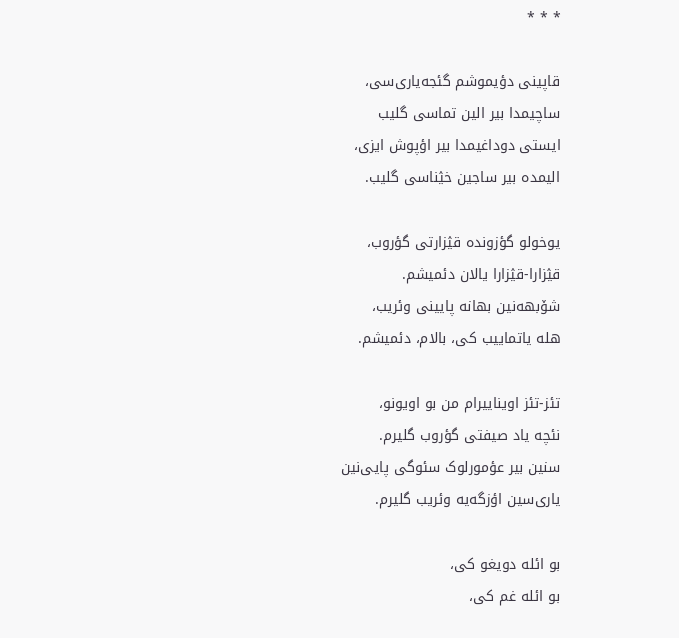* * *

قاپینی دؤیموشم گئجه‌یاری‌سی،
ساچیمدا بیر الین تماسی گلیب
ایستی دوداغیمدا بیر اؤپوش ایزی،
الیمده بیر ساجین خؽناسی گلیب.

یوخولو گؤزونده قؽزارتی گؤروب،
قؽزارا-قؽزارا یالان دئمیشم.
شۆبهه‌نین بهانه پایینی وئریب،
هله یاتماییب کی، بالام، دئمیشم.

تئز-تئز اویناییرام من بو اویونو،
نئچه یاد صیفتی گؤروب گلیرم.
سنین بیر عؤمورلوک سئوگی پایی‌نین
یاری‌سین اؤزگه‌یه وئریب گلیرم.

بو ائله دویغو کی،
بو ائله غم کی،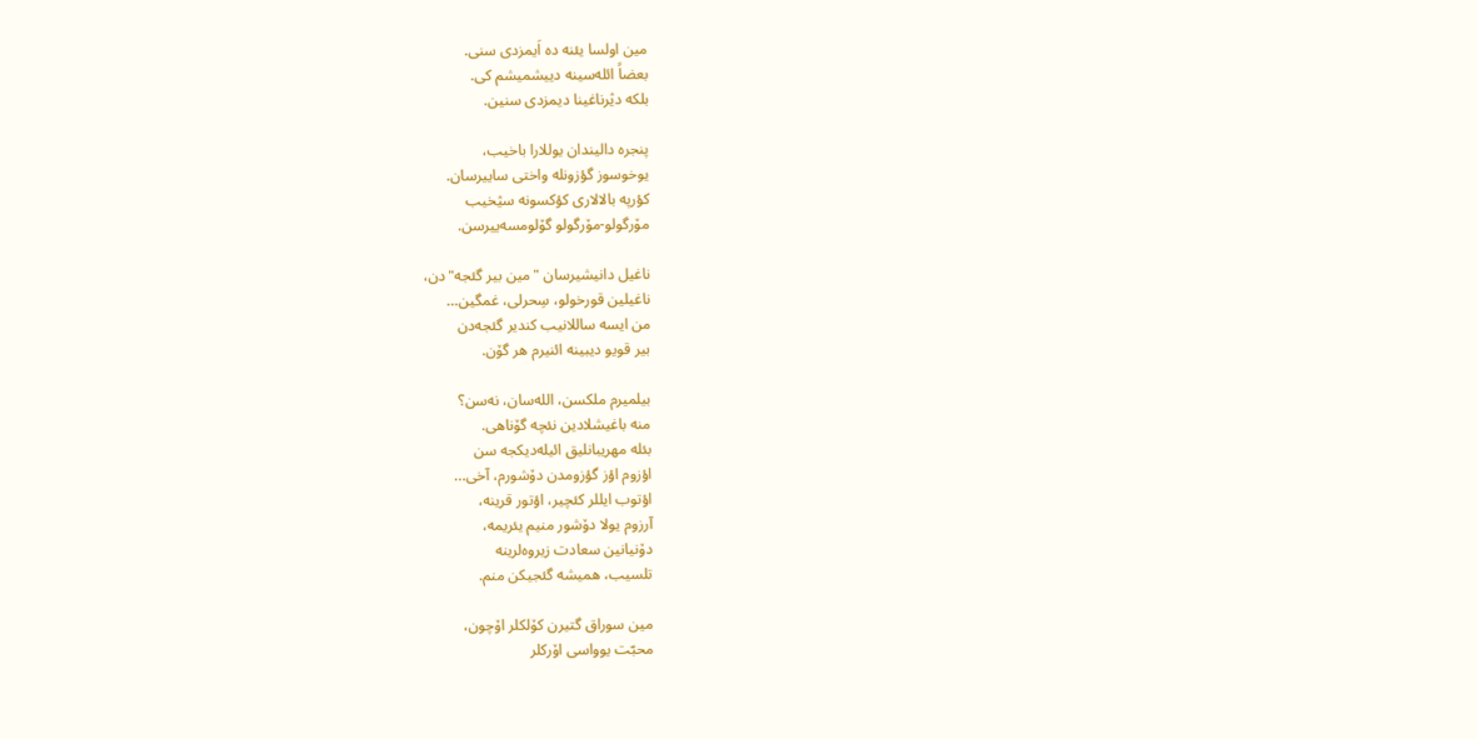مین اولسا یئنه ده اَیمزدی سنی.
بعضاً ائله‌سینه دییشمیشم کی.
بلکه دؽرناغینا دیمزدی سنین.

پنجره دالیندان یوللارا باخیب،
یوخوسوز گؤزونله واختی ساییرسان.
کؤرپه بالالاری کؤکسونه سؽخیب
مۆرگولو-مۆرگولو گۆلومسه‌ییرسن.

ناغیل دانیشیرسان "مین بیر گئجه"دن،
ناغیلین قورخولو، سِحرلی، غمگین...
من ایسه ساللانیب کندیر گئجه‌دن
بیر قویو دیبینه ائنیرم هر گۆن.

بیلمیرم ملکسن، الله‌سان، نه‌سن؟
منه باغیشلادین نئچه گۆناهی.
بئله مهریبانلیق ائیله‌دیکجه سن
اؤزوم اؤز گؤزومدن دۆشورم، آخی...
اؤتوب ایللر کئچیر، اؤتور قرینه،
آرزوم یولا دۆشور منیم یئریمه،
دۆنیانین سعادت زیروه‌لرینه
تلسیب، همیشه گئجیکن منم.

مین سوراق گتیرن کۆلکلر اۆچون،
محبّت یوواسی اۆرکلر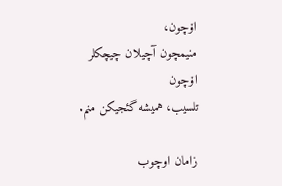اۆچون،
منیمچون آچیلان چیچکلر اۆچون
تلسیب، همیشه گئجیکن منم.

زامان اوچوب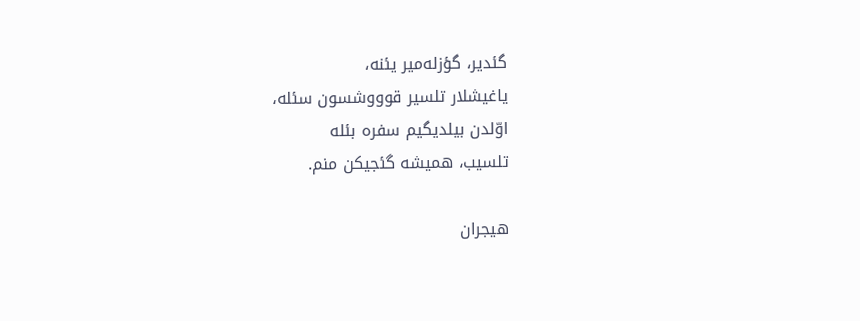گئدیر، گؤزله‌میر یئنه،
یاغیشلار تلسیر قوووشسون سئله،
اوّلدن بیلدیگیم سفره بئله
تلسیب، همیشه گئجیکن منم.

هیجران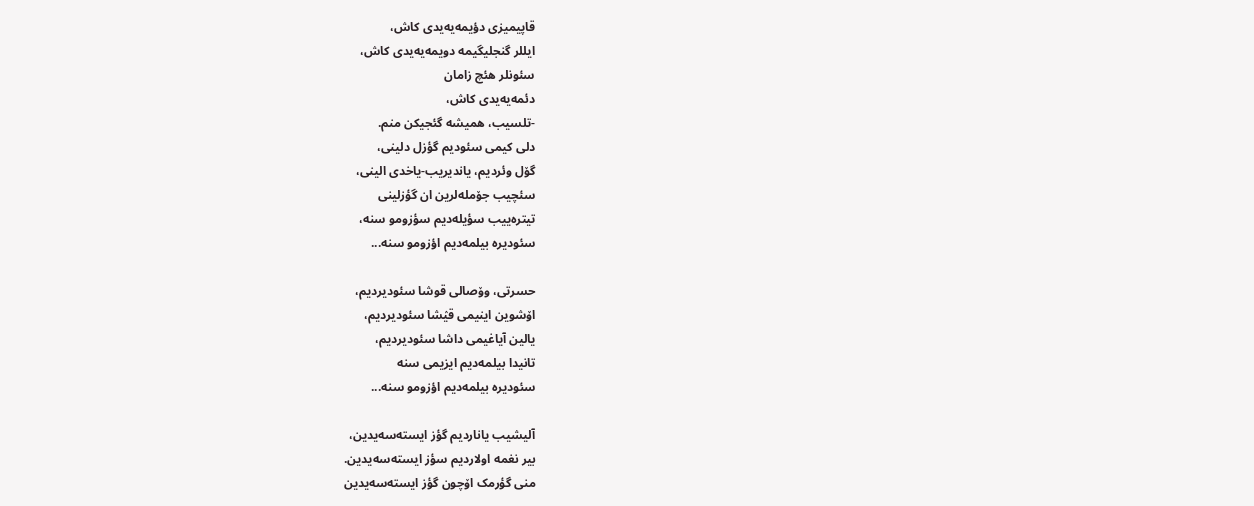قاپیمیزی دؤیمه‌یه‌یدی کاش،
ایللر گنجلیگیمه دویمه‌یه‌یدی کاش،
سئونلر هئچ زامان
دئمه‌یه‌یدی کاش،
-تلسیب، همیشه گئجیکن منم.
دلی کیمی سئودیم گؤزل دلینی،
گۆل وئردیم، یاندیریب-یاخدی الینی،
سئچیب ج‍ۆمله‌لرین ان گؤزلینی
تیتره‌ییب سؤیله‌دیم سؤزومو سنه،
سئودیره بیلمه‌دیم اؤزومو سنه...

حسرتی، وۆصالی قوشا سئودیردیم،
اۆشوین اینیمی قؽشا سئودیردیم،
یالین آیاغیمی داشا سئودیردیم،
تانیدا بیلمه‌دیم ایزیمی سنه
سئودیره بیلمه‌دیم اؤزومو سنه...

آلیشیب یاناردیم گؤز ایسته‌سه‌یدین،
بیر نغمه اولاردیم سؤز ایسته‌سه‌یدین.
منی گؤرمک اۆچون گؤز ایسته‌سه‌یدین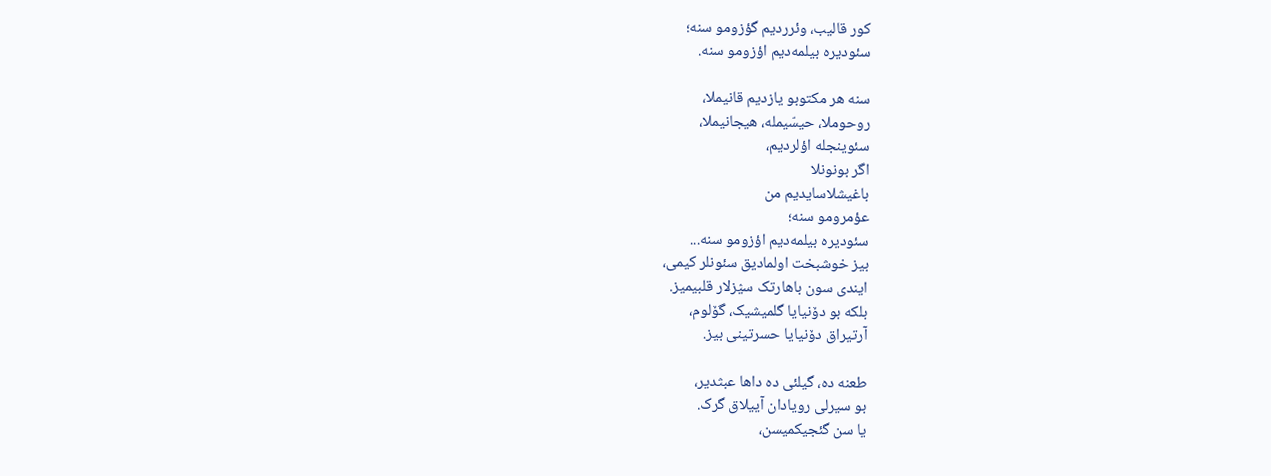کور قالیب، وئرردیم گؤزومو سنه؛
سئودیره بیلمه‌دیم اؤزومو سنه.

سنه هر مکتوبو یازدیم قانیملا،
روحوملا، حیسّیمله، هیجانیملا،
سئوینجله اؤلردیم،
اگر بونونلا
باغیشلاسایدیم من
عؤمرومو سنه؛
سئودیره بیلمه‌دیم اؤزومو سنه...
بیز خوشبخت اولمادیق سئونلر کیمی،
ایندی سون باهارتک سؽزلار قلبیمیز.
بلکه بو دۆنیایا گلمیشیک، گۆلوم،
آرتیراق دۆنیایا حسرتینی بیز.

طعنه ده، گیلئی ده داها عبثدیر،
بو سیرلی رویادان آییلاق گرک.
یا سن گئجیکمیسن،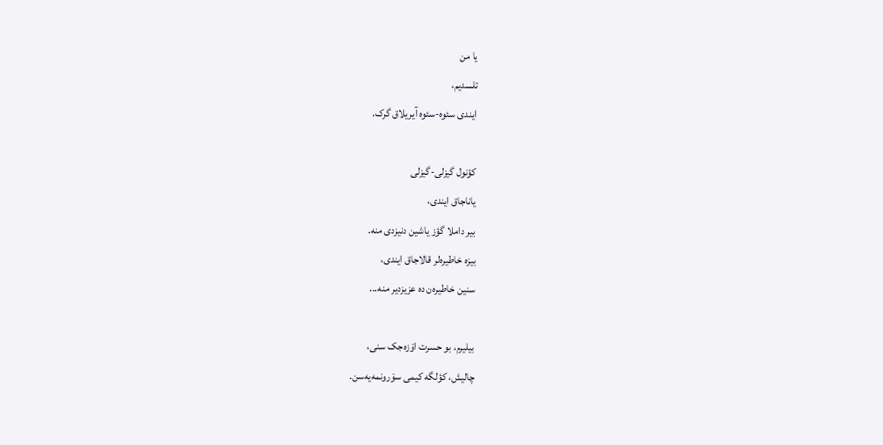یا من
تلسدیم،
ایندی سئوه-سئوه آیریلاق گرک.

کؤنول گیزلی-گیزلی
یاناجاق ایندی،
بیر داملا گؤز یاشین دنیزدی منه.
بیزه خاطیره‌لر قالاجاق ایندی،
سنین خاطیره‌ن ده عزیزدیر منه...

بیلیرم، بو حسرت اۆزه‌جک سنی،
چالیش، کؤلگه کیمی سۆرونمه‌یه‌سن.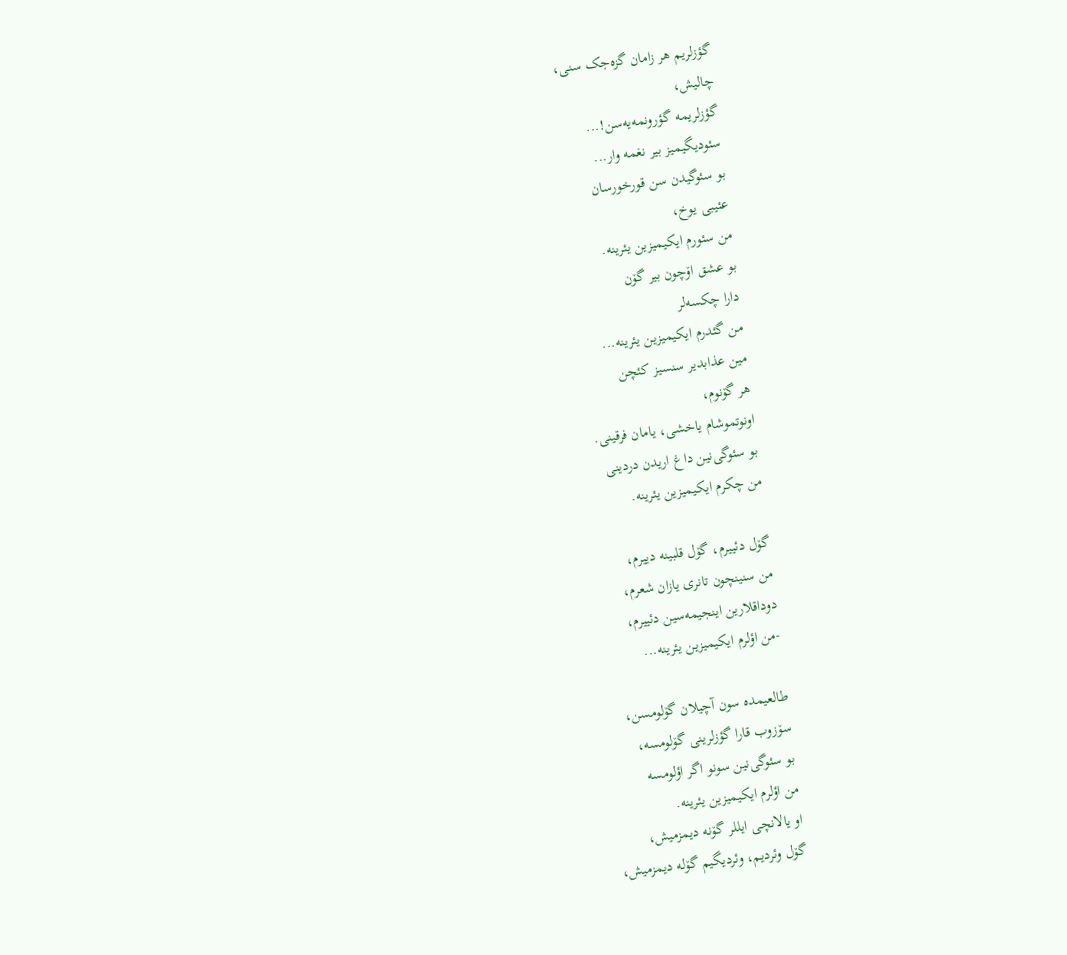گؤزلریم هر زامان گزه‌جک سنی،
چالیش،
گؤزلریمه گؤرونمه‌یه‌سن!...
سئودیگیمیز بیر نغمه وار...
بو سئوگیدن سن قورخورسان
عئیبی یوخ،
من سئورم ایکیمیزین یئرینه.
بو عشق اۆچون بیر گۆن
دارا چکسه‌لر
من گئدرم ایکیمیزین یئرینه...
مین عذابدیر سنسیز کئچن
هر گۆنوم،
اونوتموشام یاخشی، یامان فرقینی.
بو سئوگی‌نین داغ اریدن دردینی
من چکرم ایکیمیزین یئرینه.

گۆل دئییرم، گۆل قلبینه دییرم،
من سنینچون تانری یازان شعرم،
دوداقلارین اینجیمه‌سین دئییرم،
-من اؤلرم ایکیمیزین یئرینه...

طالعیمده سون آچیلان گۆلومسن،
سۆزوب قارا گؤزلرینی گۆلومسه،
بو سئوگی‌نین سونو اگر اؤلومسه
من اؤلرم ایکیمیزین یئرینه.
او یالانچی ایللر گۆنه دیمزمیش،
گۆل وئردیم، وئردیگیم گۆله دیمزمیش،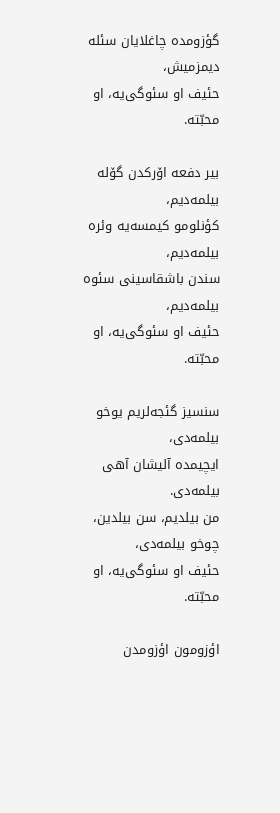گؤزومده چاغلایان سئله دیمزمیش،
حئیف او سئوگی‌یه، او محبّته.

بیر دفعه اۆرکدن گۆله بیلمه‌دیم،
کؤنلومو کیمسه‌یه وئره بیلمه‌دیم،
سندن باشقاسینی سئوه بیلمه‌دیم،
حئیف او سئوگی‌یه، او محبّته.

سنسیز گئجه‌لریم یوخو بیلمه‌دی،
ایچیمده آلیشان آهی بیلمه‌دی.
من بیلدیم، سن بیلدین، چوخو بیلمه‌دی،
حئیف او سئوگی‌یه، او محبّته.

اؤزومون اؤزومدن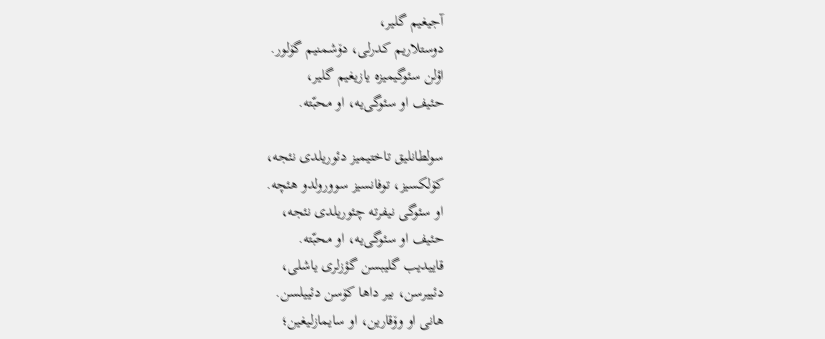آجیغیم گلیر،
دوستلاریم کدرلی، دۆشمنیم گۆلور.
اؤلن سئوگیمیزه یازیغیم گلیر،
حئیف او سئوگی‌یه، او محبّته.

سولطانلیق تاختیمیز دئوریلدی نئجه،
کۆلکسیز، توفانسیز سوورولدو هئچه.
او سئوگی نیفرته چئوریلدی نئجه،
حئیف او سئوگی‌یه، او محبّته.
قاییدیب گلیبسن گؤزلری یاشلی،
دئییرسن، بیر داها کۆسن دئییلسن.
هانی او وۆقارین، او سایمازلیغین؛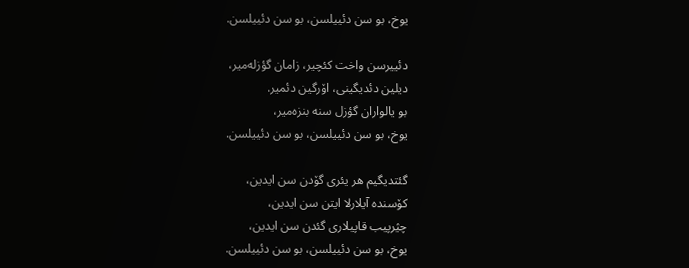یوخ، بو سن دئییلسن، بو سن دئییلسن.

دئییرسن واخت کئچیر، زامان گؤزله‌میر،
دیلین دئدیگینی، اۆرگین دئمیر.
بو یالواران گؤزل سنه بنزه‌میر،
یوخ، بو سن دئییلسن، بو سن دئییلسن.

گئتدیگیم هر یئری گۆدن سن ایدین،
کۆسنده آیلارلا ایتن سن ایدین،
چؽرپیب قاپیلاری گئدن سن ایدین،
یوخ، بو سن دئییلسن، بو سن دئییلسن.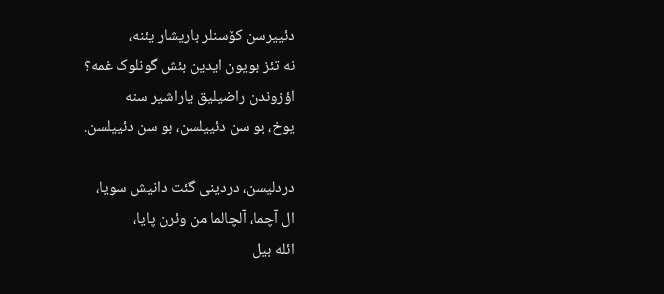دئییرسن کۆسنلر باریشار یئنه،
نه تئز بویون ایدین بئش گونلوک غمه؟
اؤزوندن راضیلیق یاراشیر سنه
یوخ، بو سن دئییلسن، بو سن دئییلسن.

دردلیسن، دردینی گئت دانیش سویا،
ال آچما، آلچالما من وئرن پایا،
ائله بیل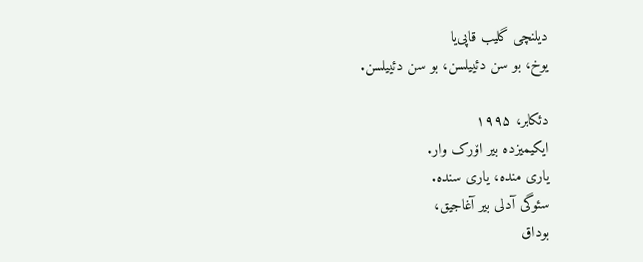دیلنچی گلیب قاپی‌یا
یوخ، بو سن دئییلسن، بو سن دئییلسن.

دئکابر، ۱۹۹۵
ایکیمیزده بیر اۆرک وار.
یاری منده، یاری سنده.
سئوگی آدلی بیر آغاجیق،
بوداق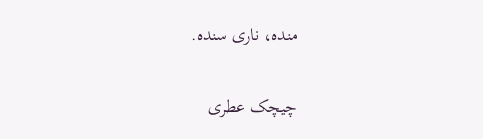منده، ناری سنده.

چیچک عطری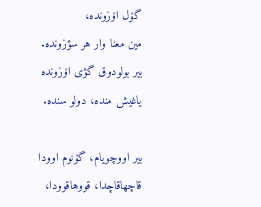گۆل اۆزونده،
مین معنا وار هر سؤزونده.
بیر بولودوق گؤی اۆزونده
یاغیش منده، دولو سنده.

بیر اووچویام، گۆنوم اوودا
قاچهاقاچدا، قووهاقوودا،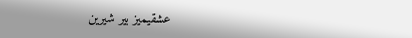عشقیمیز بیر شیرین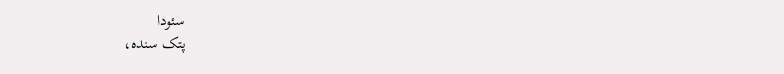سئودا
پتک سنده،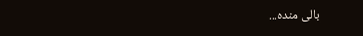بالی منده...